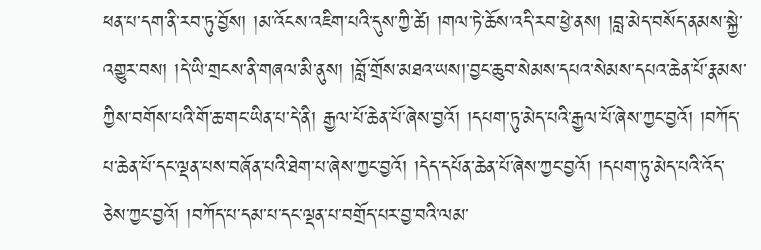ཕན་པ་དག་ནི་རབ་ཏུ་བྱོས། །མ་འོངས་འཇིག་པའི་དུས་ཀྱི་ཚེ། །གལ་ཏེ་ཆོས་འདི་རབ་ཕྱེ་ནས། །བླ་མེད་བསོད་ནམས་སྐྱེ་འགྱུར་བས། །དེ་ཡི་གྲངས་ནི་གཞལ་མི་ནུས། །བློ་གྲོས་མཐའ་ཡས།་བྱང་ཆུབ་སེམས་དཔའ་སེམས་དཔའ་ཆེན་པོ་རྣམས་ཀྱིས་བགོས་པའི་གོ་ཆ་གང་ཡིན་པ་དེ་ནི། རྒྱལ་པོ་ཆེན་པོ་ཞེས་བྱའོ། །དཔག་ཏུ་མེད་པའི་རྒྱལ་པོ་ཞེས་ཀྱང་བྱའོ། །བཀོད་པ་ཆེན་པོ་དང་ལྡན་པས་བཞོན་པའི་ཐེག་པ་ཞེས་ཀྱང་བྱའོ། །དེད་དཔོན་ཆེན་པོ་ཞེས་ཀྱང་བྱའོ། །དཔག་ཏུ་མེད་པའི་འོད་ཅེས་ཀྱང་བྱའོ། །བཀོད་པ་དམ་པ་དང་ལྡན་པ་བགྲོད་པར་བྱ་བའི་ལམ་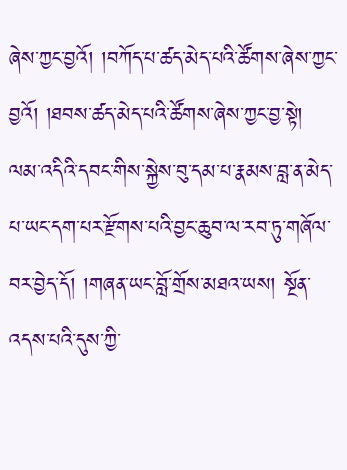ཞེས་ཀྱང་བྱའོ། །བཀོད་པ་ཚད་མེད་པའི་ཚོགས་ཞེས་ཀྱང་བྱའོ། །ཐབས་ཚད་མེད་པའི་ཚོགས་ཞེས་ཀྱང་བྱ་སྟེ། ལམ་འདིའི་དབང་གིས་སྐྱེས་བུ་དམ་པ་རྣམས་བླ་ན་མེད་པ་ཡང་དག་པར་རྫོགས་པའི་བྱང་ཆུབ་ལ་རབ་ཏུ་གཞོལ་བར་བྱེད་དོ། །གཞན་ཡང་བློ་གྲོས་མཐའ་ཡས། སྔོན་འདས་པའི་དུས་ཀྱི་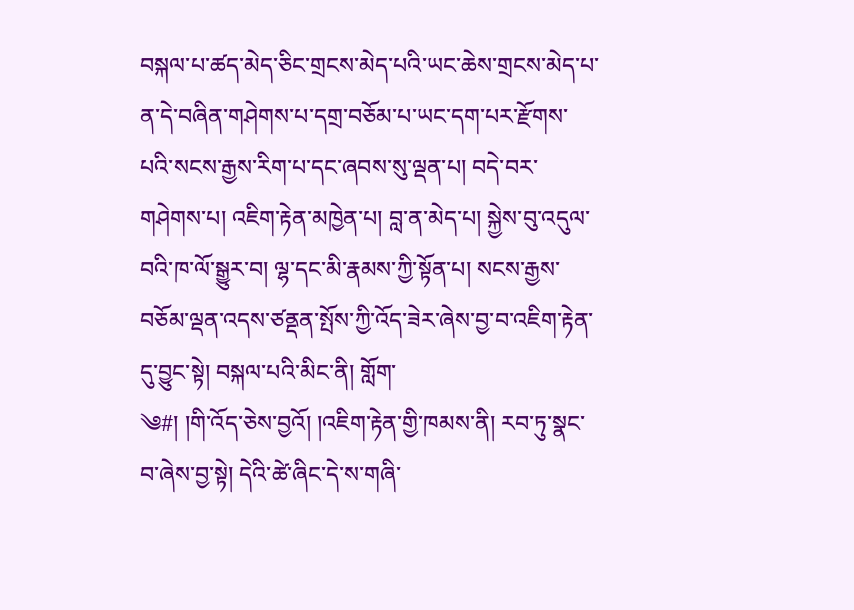བསྐལ་པ་ཚད་མེད་ཅིང་གྲངས་མེད་པའི་ཡང་ཆེས་གྲངས་མེད་པ་ན་དེ་བཞིན་གཤེགས་པ་དགྲ་བཅོམ་པ་ཡང་དག་པར་རྫོགས་པའི་སངས་རྒྱས་རིག་པ་དང་ཞབས་སུ་ལྡན་པ། བདེ་བར་གཤེགས་པ། འཇིག་རྟེན་མཁྱེན་པ། བླ་ན་མེད་པ། སྐྱེས་བུ་འདུལ་བའི་ཁ་ལོ་སྒྱུར་བ། ལྷ་དང་མི་རྣམས་ཀྱི་སྟོན་པ། སངས་རྒྱས་བཅོམ་ལྡན་འདས་ཙནྡན་སྤོས་ཀྱི་འོད་ཟེར་ཞེས་བྱ་བ་འཇིག་རྟེན་དུ་བྱུང་སྟེ། བསྐལ་པའི་མིང་ནི། གློག་
༄#། །གི་འོད་ཅེས་བྱའོ། །འཇིག་རྟེན་གྱི་ཁམས་ནི། རབ་ཏུ་སྣང་བ་ཞེས་བྱ་སྟེ། དེའི་ཚེ་ཞིང་དེ་ས་གཞི་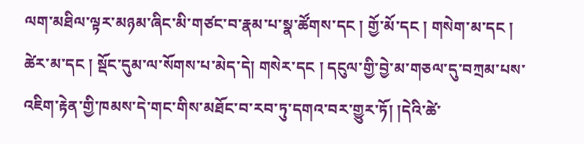ལག་མཐིལ་ལྟར་མཉམ་ཞིང་མི་གཙང་བ་རྣམ་པ་སྣ་ཚོགས་དང ། གྱོ་མོ་དང ། གསེག་མ་དང ། ཚེར་མ་དང ། སྡོང་དུམ་ལ་སོགས་པ་མེད་དེ། གསེར་དང ། དངུལ་གྱི་བྱེ་མ་གཅལ་དུ་བཀྲམ་པས་འཇིག་རྟེན་གྱི་ཁམས་དེ་གང་གིས་མཐོང་བ་རབ་ཏུ་དགའ་བར་གྱུར་ཏོ། །དེའི་ཚེ་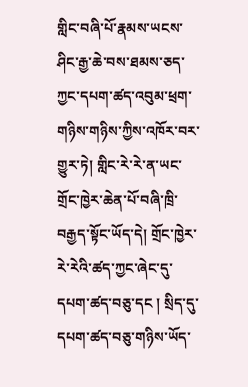གླིང་བཞི་པོ་རྣམས་ཡངས་ཤིང་རྒྱ་ཆེ་བས་ཐམས་ཅད་ཀྱང་དཔག་ཚད་འབུམ་ཕྲག་གཉིས་གཉིས་ཀྱིས་འཁོར་བར་གྱུར་ཏེ། གླིང་རེ་རེ་ན་ཡང་གྲོང་ཁྱེར་ཆེན་པོ་བཞི་ཁྲི་བརྒྱད་སྟོང་ཡོད་དེ། གྲོང་ཁྱེར་རེ་རེའི་ཚད་ཀྱང་ཞེང་དུ་དཔག་ཚད་བཅུ་དང ། སྲིད་དུ་དཔག་ཚད་བཅུ་གཉིས་ཡོད་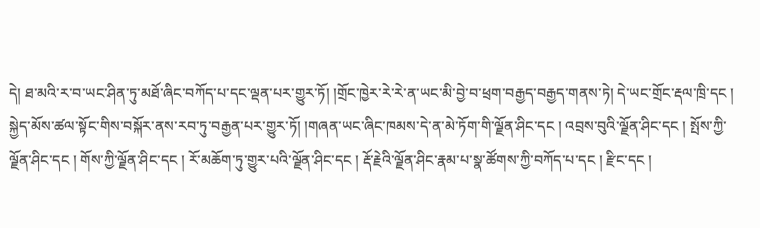དེ། ཐ་མའི་ར་བ་ཡང་ཤིན་ཏུ་མཐོ་ཞིང་བཀོད་པ་དང་ལྡན་པར་གྱུར་ཏོ། །གྲོང་ཁྱེར་རེ་རེ་ན་ཡང་མི་བྱེ་བ་ཕྲག་བརྒྱད་བརྒྱད་གནས་ཏེ། དེ་ཡང་གྲོང་རྡལ་ཁྲི་དང ། སྐྱེད་མོས་ཚལ་སྟོང་གིས་བསྐོར་ནས་རབ་ཏུ་བརྒྱན་པར་གྱུར་ཏོ། །གཞན་ཡང་ཞིང་ཁམས་དེ་ན་མེ་ཏོག་གི་ལྗོན་ཤིང་དང ། འབྲས་བུའི་ལྗོན་ཤིང་དང ། སྤོས་ཀྱི་ལྗོན་ཤིང་དང ། གོས་ཀྱི་ལྗོན་ཤིང་དང ། རོ་མཆོག་ཏུ་གྱུར་པའི་ལྗོན་ཤིང་དང ། རྡོ་རྗེའི་ལྗོན་ཤིང་རྣམ་པ་སྣ་ཚོགས་ཀྱི་བཀོད་པ་དང ། རྫིང་དང །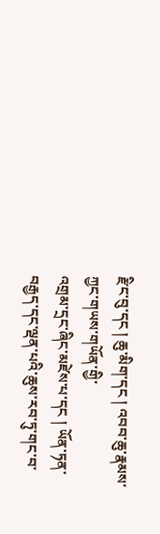རྫིང་བུ་དང ། ཆུ་མིག་དང ། འབབ་ཆུ་རྣམས་ཀྱང་གཡས་གཡོན་གྱི་
འགྲམ་དྲང་ཞིང་མཛེས་པ་དང ། ཡོན་ཏན་བརྒྱད་དང་ལྡན་པའི་ཆུས་རབ་ཏུ་གང་བ་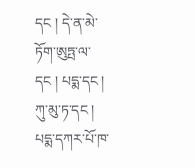དང ། དེ་ན་མེ་ཏོག་ཨུཏྤ་ལ་དང ། པདྨ་དང ། ཀུ་མུ་ཏ་དང ། པདྨ་དཀར་པོ་ཁ་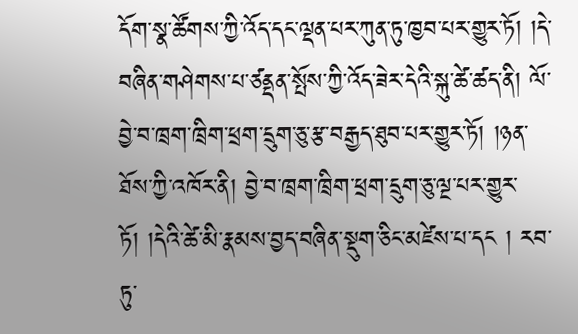དོག་སྣ་ཚོགས་ཀྱི་འོད་དང་ལྡན་པར་ཀུན་ཏུ་ཁྱབ་པར་གྱུར་ཏོ། །དེ་བཞིན་གཤེགས་པ་ཙནྡན་སྤོས་ཀྱི་འོད་ཟེར་དེའི་སྐུ་ཚེ་ཚད་ནི། ལོ་བྱེ་བ་ཁྲག་ཁྲིག་ཕྲག་དྲུག་ཅུ་རྩ་བརྒྱད་ཐུབ་པར་གྱུར་ཏོ། །ཉན་ཐོས་ཀྱི་འཁོར་ནི། བྱེ་བ་ཁྲག་ཁྲིག་ཕྲག་དྲུག་ཅུ་ལྔ་པར་གྱུར་ཏོ། །དེའི་ཚེ་མི་རྣམས་བྱད་བཞིན་སྡུག་ཅིང་མཛེས་པ་དང ། རབ་ཏུ་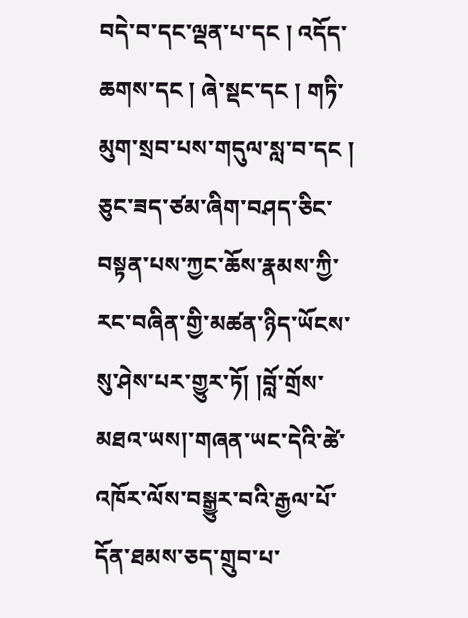བདེ་བ་དང་ལྡན་པ་དང ། འདོད་ཆགས་དང ། ཞེ་སྡང་དང ། གཏི་མུག་སྲབ་པས་གདུལ་སླ་བ་དང ། ཅུང་ཟད་ཙམ་ཞིག་བཤད་ཅིང་བསྟན་པས་ཀྱང་ཆོས་རྣམས་ཀྱི་རང་བཞིན་གྱི་མཚན་ཉིད་ཡོངས་སུ་ཤེས་པར་གྱུར་ཏོ། །བློ་གྲོས་མཐའ་ཡས།་གཞན་ཡང་དེའི་ཚེ་འཁོར་ལོས་བསྒྱུར་བའི་རྒྱལ་པོ་དོན་ཐམས་ཅད་གྲུབ་པ་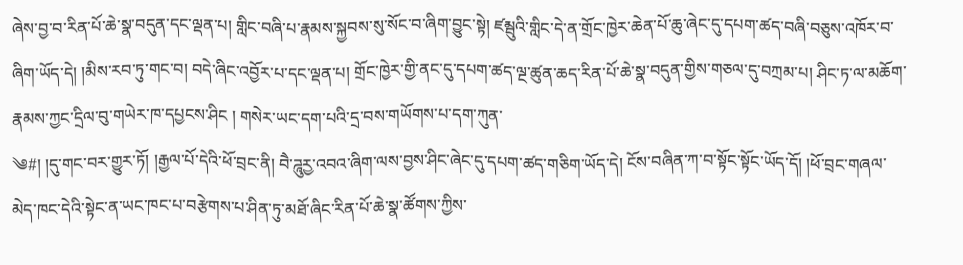ཞེས་བྱ་བ་རིན་པོ་ཆེ་སྣ་བདུན་དང་ལྡན་པ། གླིང་བཞི་པ་རྣམས་སྐྱབས་སུ་སོང་བ་ཞིག་བྱུང་སྟེ། ཛམྦུའི་གླིང་དེ་ན་གྲོང་ཁྱེར་ཆེན་པོ་ཆུ་ཞེང་དུ་དཔག་ཚད་བཞི་བཅུས་འཁོར་བ་ཞིག་ཡོད་དེ། །མིས་རབ་ཏུ་གང་བ། བདེ་ཞིང་འབྱོར་པ་དང་ལྡན་པ། གྲོང་ཁྱེར་གྱི་ནང་དུ་དཔག་ཚད་ལྔ་ཚུན་ཆད་རིན་པོ་ཆེ་སྣ་བདུན་གྱིས་གཅལ་དུ་བཀྲམ་པ། ཤིང་ཏ་ལ་མཆོག་རྣམས་ཀྱང་དྲིལ་བུ་གཡེར་ཁ་དཔྱངས་ཤིང ། གསེར་ཡང་དག་པའི་དྲ་བས་གཡོགས་པ་དག་ཀུན་
༄#། །དུ་གང་བར་གྱུར་ཏོ། །རྒྱལ་པོ་དེའི་ཕོ་བྲང་ནི། བཻ་ཌཱུརྱ་འབའ་ཞིག་ལས་བྱས་ཤིང་ཞེང་དུ་དཔག་ཚད་གཅིག་ཡོད་དེ། ངོས་བཞིན་ཀ་བ་སྟོང་སྟོང་ཡོད་དོ། །ཕོ་བྲང་གཞལ་མེད་ཁང་དེའི་སྟེང་ན་ཡང་ཁང་པ་བརྩེགས་པ་ཤིན་ཏུ་མཐོ་ཞིང་རིན་པོ་ཆེ་སྣ་ཚོགས་ཀྱིས་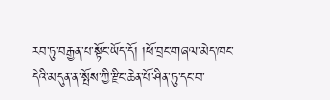རབ་ཏུ་བརྒྱན་པ་སྟོང་ཡོད་དོ། །ཕོ་བྲང་གཞལ་མེད་ཁང་དེའི་མདུན་ན་སྤོས་ཀྱི་རྫིང་ཆེན་པོ་ཤིན་ཏུ་དང་བ་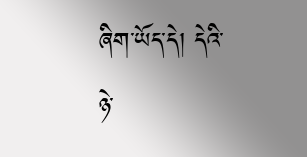ཞིག་ཡོད་དེ། དེའི་ཉེ་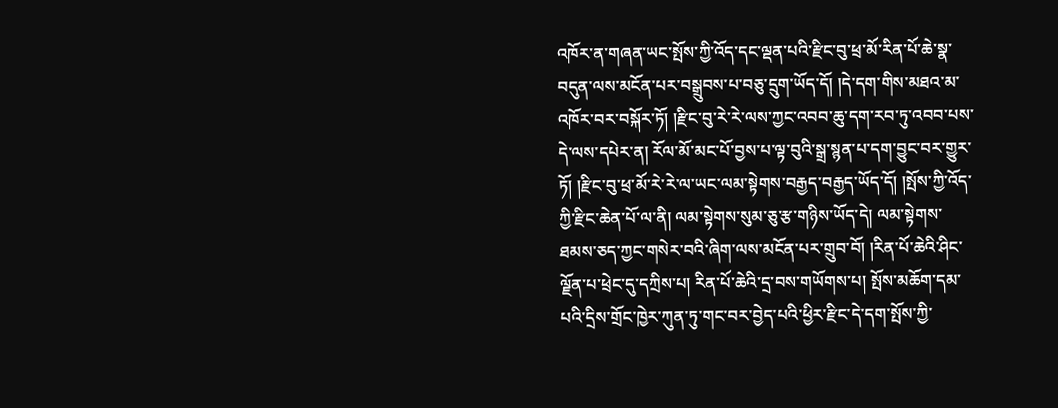འཁོར་ན་གཞན་ཡང་སྤོས་ཀྱི་འོད་དང་ལྡན་པའི་རྫིང་བུ་ཕྲ་མོ་རིན་པོ་ཆེ་སྣ་བདུན་ལས་མངོན་པར་བསྒྲུབས་པ་བཅུ་དྲུག་ཡོད་དོ། །དེ་དག་གིས་མཐའ་མ་འཁོར་བར་བསྐོར་ཏོ། །རྫིང་བུ་རེ་རེ་ལས་ཀྱང་འབབ་ཆུ་དག་རབ་ཏུ་འབབ་པས་དེ་ལས་དཔེར་ན། རོལ་མོ་མང་པོ་བྱས་པ་ལྟ་བུའི་སྒྲ་སྙན་པ་དག་བྱུང་བར་གྱུར་ཏོ། །རྫིང་བུ་ཕྲ་མོ་རེ་རེ་ལ་ཡང་ལམ་སྟེགས་བརྒྱད་བརྒྱད་ཡོད་དོ། །སྤོས་ཀྱི་འོད་ཀྱི་རྫིང་ཆེན་པོ་ལ་ནི། ལམ་སྟེགས་སུམ་ཅུ་རྩ་གཉིས་ཡོད་དེ། ལམ་སྟེགས་ཐམས་ཅད་ཀྱང་གསེར་བའི་ཞིག་ལས་མངོན་པར་གྲུབ་བོ། །རིན་པོ་ཆེའི་ཤིང་ལྗོན་པ་ཕྲེང་དུ་དཀྲིས་པ། རིན་པོ་ཆེའི་དྲ་བས་གཡོགས་པ། སྤོས་མཆོག་དམ་པའི་དྲིས་གྲོང་ཁྱེར་ཀུན་ཏུ་གང་བར་བྱེད་པའི་ཕྱིར་རྫིང་དེ་དག་སྤོས་ཀྱི་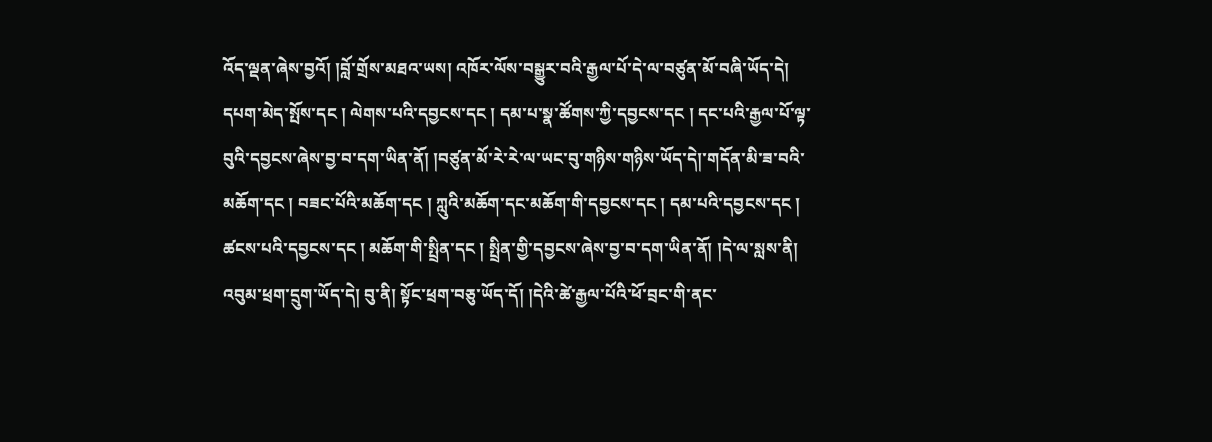འོད་ལྡན་ཞེས་བྱའོ། །བློ་གྲོས་མཐའ་ཡས། འཁོར་ལོས་བསྒྱུར་བའི་རྒྱལ་པོ་དེ་ལ་བཙུན་མོ་བཞི་ཡོད་དེ།
དཔག་མེད་སྤོས་དང ། ལེགས་པའི་དབྱངས་དང ། དམ་པ་སྣ་ཚོགས་ཀྱི་དབྱངས་དང ། དང་པའི་རྒྱལ་པོ་ལྟ་བུའི་དབྱངས་ཞེས་བྱ་བ་དག་ཡིན་ནོ། །བཙུན་མོ་རེ་རེ་ལ་ཡང་བུ་གཉིས་གཉིས་ཡོད་དེ།་གདོན་མི་ཟ་བའི་མཆོག་དང ། བཟང་པོའི་མཆོག་དང ། ཀླུའི་མཆོག་དང་མཆོག་གི་དབྱངས་དང ། དམ་པའི་དབྱངས་དང ། ཚངས་པའི་དབྱངས་དང ། མཆོག་གི་སྤྲིན་དང ། སྤྲིན་གྱི་དབྱངས་ཞེས་བྱ་བ་དག་ཡིན་ནོ། །དེ་ལ་སླས་ནི། འབུམ་ཕྲག་དྲུག་ཡོད་དེ། བུ་ནི། སྟོང་ཕྲག་བཅུ་ཡོད་དོ། །དེའི་ཚེ་རྒྱལ་པོའི་ཕོ་བྲང་གི་ནང་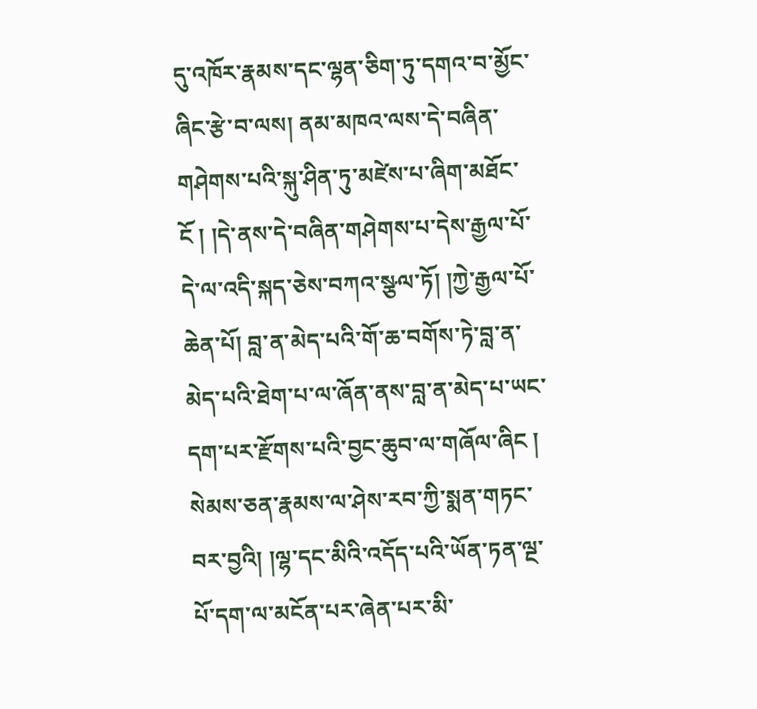དུ་འཁོར་རྣམས་དང་ལྷན་ཅིག་ཏུ་དགའ་བ་མྱོང་ཞིང་རྩེ་བ་ལས། ནམ་མཁའ་ལས་དེ་བཞིན་གཤེགས་པའི་སྐུ་ཤིན་ཏུ་མཛེས་པ་ཞིག་མཐོང་ངོ ། །དེ་ནས་དེ་བཞིན་གཤེགས་པ་དེས་རྒྱལ་པོ་དེ་ལ་འདི་སྐད་ཅེས་བཀའ་སྩལ་ཏོ། །ཀྱེ་རྒྱལ་པོ་ཆེན་པོ། བླ་ན་མེད་པའི་གོ་ཆ་བགོས་ཏེ་བླ་ན་མེད་པའི་ཐེག་པ་ལ་ཞོན་ནས་བླ་ན་མེད་པ་ཡང་དག་པར་རྫོགས་པའི་བྱང་ཆུབ་ལ་གཞོལ་ཞིང ། སེམས་ཅན་རྣམས་ལ་ཤེས་རབ་ཀྱི་སྨན་གཏང་བར་བྱའི། །ལྷ་དང་མིའི་འདོད་པའི་ཡོན་ཏན་ལྔ་པོ་དག་ལ་མངོན་པར་ཞེན་པར་མི་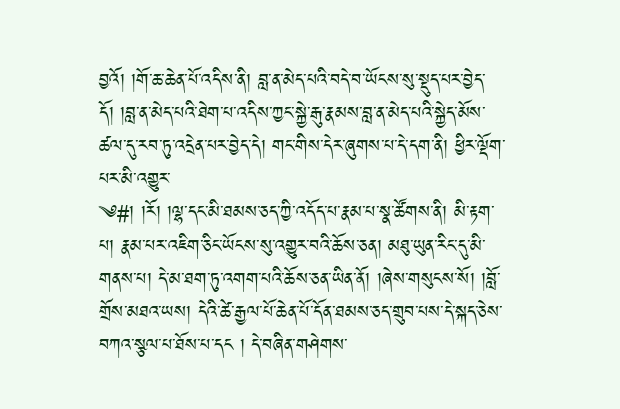བྱའོ། །གོ་ཆ་ཆེན་པོ་འདིས་ནི། བླ་ན་མེད་པའི་བདེ་བ་ཡོངས་སུ་སྡུད་པར་བྱེད་དོ། །བླ་ན་མེད་པའི་ཐེག་པ་འདིས་ཀྱང་སྐྱེ་རྒུ་རྣམས་བླ་ན་མེད་པའི་སྐྱེད་མོས་ཚལ་དུ་རབ་ཏུ་འདྲེན་པར་བྱེད་དེ། གང་གིས་དེར་ཞུགས་པ་དེ་དག་ནི། ཕྱིར་ལྡོག་པར་མི་འགྱུར་
༄#། །རོ། །ལྷ་དང་མི་ཐམས་ཅད་ཀྱི་འདོད་པ་རྣམ་པ་སྣ་ཚོགས་ནི། མི་རྟག་པ། རྣམ་པར་འཇིག་ཅིང་ཡོངས་སུ་འགྱུར་བའི་ཆོས་ཅན། མཐུ་ཡུན་རིང་དུ་མི་གནས་པ། དེ་མ་ཐག་ཏུ་འགག་པའི་ཆོས་ཅན་ཡིན་ནོ། །ཞེས་གསུངས་སོ། །བློ་གྲོས་མཐའ་ཡས། དེའི་ཚེ་རྒྱལ་པོ་ཆེན་པོ་དོན་ཐམས་ཅད་གྲུབ་པས་དེ་སྐད་ཅེས་བཀའ་སྩལ་པ་ཐོས་པ་དང ། དེ་བཞིན་གཤེགས་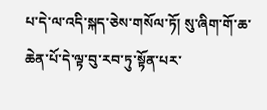པ་དེ་ལ་འདི་སྐད་ཅེས་གསོལ་ཏོ། སུ་ཞིག་གོ་ཆ་ཆེན་པོ་དེ་ལྟ་བུ་རབ་ཏུ་སྟོན་པར་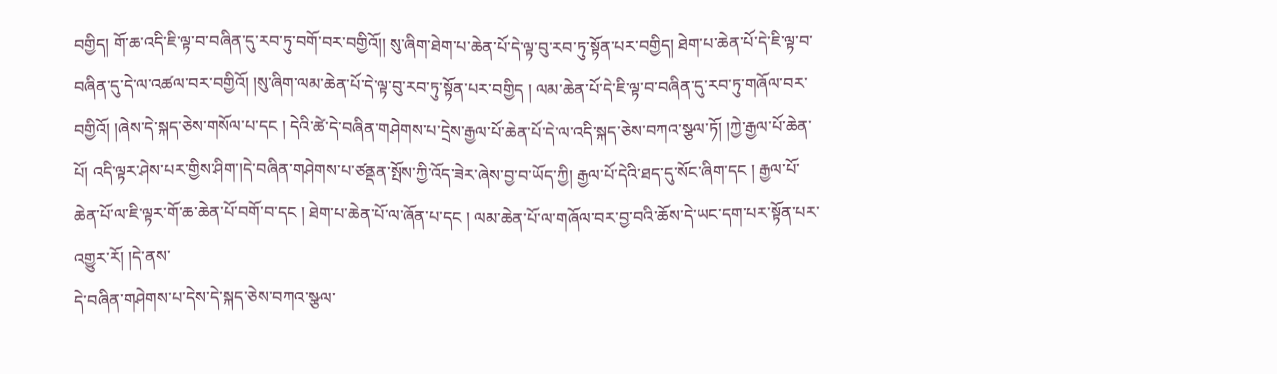བགྱིད། གོ་ཆ་འདི་ཇི་ལྟ་བ་བཞིན་དུ་རབ་ཏུ་བགོ་བར་བགྱིའོ།། སུ་ཞིག་ཐེག་པ་ཆེན་པོ་དེ་ལྟ་བུ་རབ་ཏུ་སྟོན་པར་བགྱིད། ཐེག་པ་ཆེན་པོ་དེ་ཇི་ལྟ་བ་བཞིན་དུ་དེ་ལ་འཚལ་བར་བགྱིའོ། །སུ་ཞིག་ལམ་ཆེན་པོ་དེ་ལྟ་བུ་རབ་ཏུ་སྟོན་པར་བགྱིད ། ལམ་ཆེན་པོ་དེ་ཇི་ལྟ་བ་བཞིན་དུ་རབ་ཏུ་གཞོལ་བར་བགྱིའོ། །ཞེས་དེ་སྐད་ཅེས་གསོལ་པ་དང ། དེའི་ཚེ་དེ་བཞིན་གཤེགས་པ་དྲེས་རྒྱལ་པོ་ཆེན་པོ་དེ་ལ་འདི་སྐད་ཅེས་བཀའ་སྩལ་ཏོ། །ཀྱེ་རྒྱལ་པོ་ཆེན་པོ། འདི་ལྟར་ཤེས་པར་གྱིས་ཤིག་།དེ་བཞིན་གཤེགས་པ་ཙནྡན་སྤོས་ཀྱི་འོད་ཟེར་ཞེས་བྱ་བ་ཡོད་ཀྱི། རྒྱལ་པོ་དེའི་ཐད་དུ་སོང་ཞིག་དང ། རྒྱལ་པོ་ཆེན་པོ་ལ་ཇི་ལྟར་གོ་ཆ་ཆེན་པོ་བགོ་བ་དང ། ཐེག་པ་ཆེན་པོ་ལ་ཞོན་པ་དང ། ལམ་ཆེན་པོ་ལ་གཞོལ་བར་བྱ་བའི་ཆོས་དེ་ཡང་དག་པར་སྟོན་པར་འགྱུར་རོ། །དེ་ནས་
དེ་བཞིན་གཤེགས་པ་དེས་དེ་སྐད་ཅེས་བཀའ་སྩལ་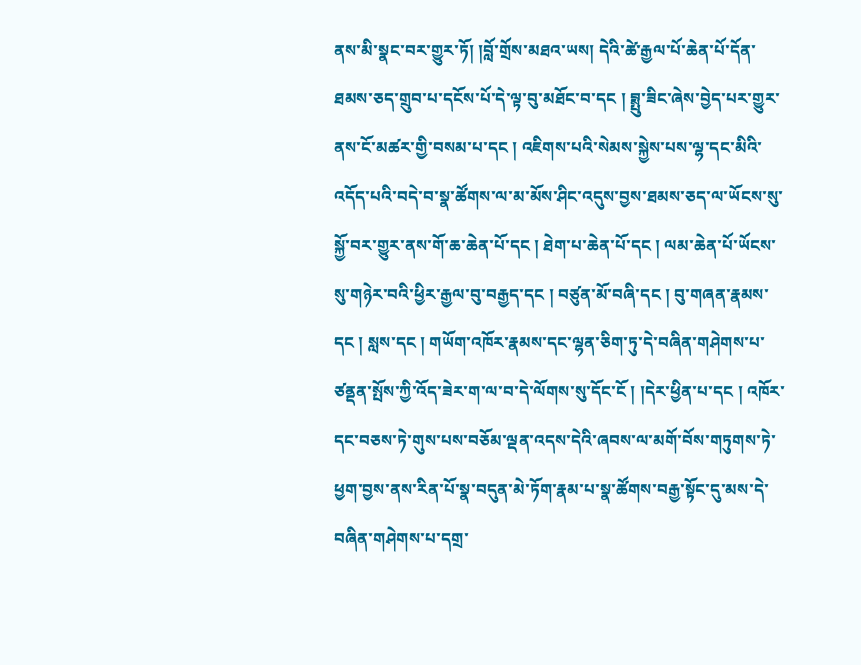ནས་མི་སྣང་བར་གྱུར་ཏོ། །བློ་གྲོས་མཐའ་ཡས། དེའི་ཚེ་རྒྱལ་པོ་ཆེན་པོ་དོན་ཐམས་ཅད་གྲུབ་པ་དངོས་པོ་དེ་ལྟ་བུ་མཐོང་བ་དང ། བྶྤུ་ཟིང་ཞེས་བྱེད་པར་གྱུར་ནས་ངོ་མཚར་གྱི་བསམ་པ་དང ། འཇིགས་པའི་སེམས་སྐྱེས་པས་ལྷ་དང་མིའི་འདོད་པའི་བདེ་བ་སྣ་ཚོགས་ལ་མ་མོས་ཤིང་འདུས་བྱས་ཐམས་ཅད་ལ་ཡོངས་སུ་སྐྱོ་བར་གྱུར་ནས་གོ་ཆ་ཆེན་པོ་དང ། ཐེག་པ་ཆེན་པོ་དང ། ལམ་ཆེན་པོ་ཡོངས་སུ་གཉེར་བའི་ཕྱིར་རྒྱལ་བུ་བརྒྱད་དང ། བཙུན་མོ་བཞི་དང ། བུ་གཞན་རྣམས་དང ། སླས་དང ། གཡོག་འཁོར་རྣམས་དང་ལྷན་ཅིག་ཏུ་དེ་བཞིན་གཤེགས་པ་ཙནྡན་སྤོས་ཀྱི་འོད་ཟེར་ག་ལ་བ་དེ་ལོགས་སུ་དོང་ངོ ། །དེར་ཕྱིན་པ་དང ། འཁོར་དང་བཅས་ཏེ་གུས་པས་བཅོམ་ལྡན་འདས་དེའི་ཞབས་ལ་མགོ་བོས་གཏུགས་ཏེ་ཕྱག་བྱས་ནས་རིན་པོ་སྣ་བདུན་མེ་ཏོག་རྣམ་པ་སྣ་ཚོགས་བརྒྱ་སྟོང་དུ་མས་དེ་བཞིན་གཤེགས་པ་དགྲ་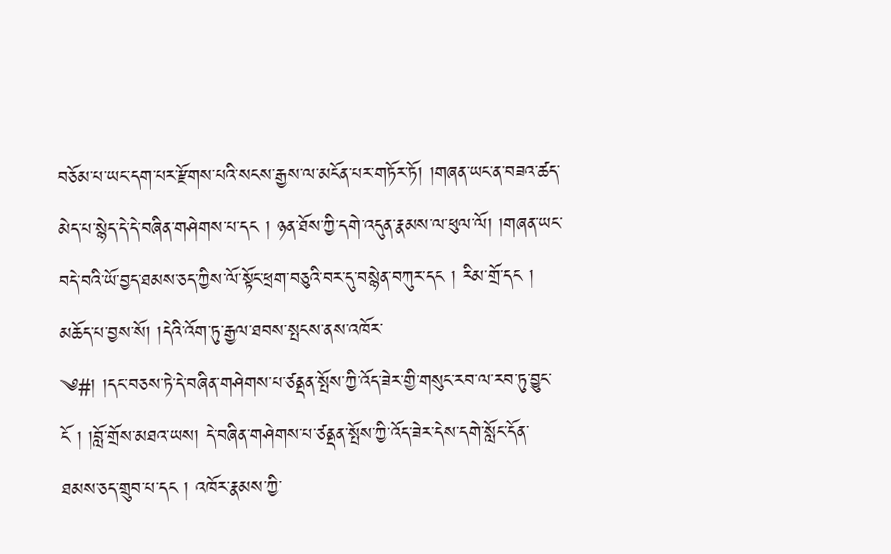བཅོམ་པ་ཡང་དག་པར་རྫོགས་པའི་སངས་རྒྱས་ལ་མངོན་པར་གཏོར་ཏོ། །གཞན་ཡང་ན་བཟའ་ཚད་མེད་པ་སྙེད་དེ་དེ་བཞིན་གཤེགས་པ་དང ། ཉན་ཐོས་ཀྱི་དགེ་འདུན་རྣམས་ལ་ཕུལ་ལོ། །གཞན་ཡང་བདེ་བའི་ཡོ་བྱད་ཐམས་ཅད་ཀྱིས་ལོ་སྟོང་ཕྲག་བཅུའི་བར་དུ་བསྙེན་བཀུར་དང ། རིམ་གྲོ་དང ། མཆོད་པ་བྱས་སོ། །དེའི་འོག་ཏུ་རྒྱལ་ཐབས་སྤངས་ནས་འཁོར་
༄#། །དང་བཅས་ཏེ་དེ་བཞིན་གཤེགས་པ་ཙནྡན་སྤོས་ཀྱི་འོད་ཟེར་གྱི་གསུང་རབ་ལ་རབ་ཏུ་བྱུང་ངོ ། །བློ་གྲོས་མཐའ་ཡས། དེ་བཞིན་གཤེགས་པ་ཙནྡན་སྤོས་ཀྱི་འོད་ཟེར་དེས་དགེ་སློང་དོན་ཐམས་ཅད་གྲུབ་པ་དང ། འཁོར་རྣམས་ཀྱི་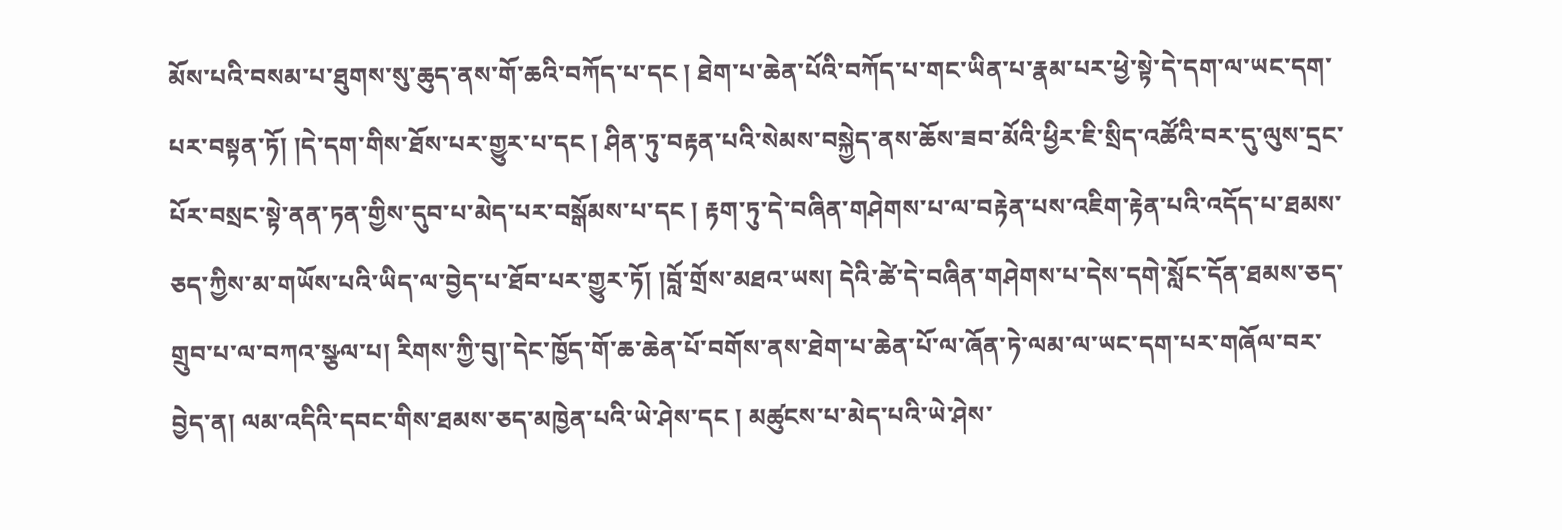མོས་པའི་བསམ་པ་ཐུགས་སུ་ཆུད་ནས་གོ་ཆའི་བཀོད་པ་དང ། ཐེག་པ་ཆེན་པོའི་བཀོད་པ་གང་ཡིན་པ་རྣམ་པར་ཕྱེ་སྟེ་དེ་དག་ལ་ཡང་དག་པར་བསྟན་ཏོ། །དེ་དག་གིས་ཐོས་པར་གྱུར་པ་དང ། ཤིན་ཏུ་བརྟན་པའི་སེམས་བསྐྱེད་ནས་ཆོས་ཟབ་མོའི་ཕྱིར་ཇི་སྲིད་འཚོའི་བར་དུ་ལུས་དྲང་པོར་བསྲང་སྟེ་ནན་ཏན་གྱིས་དུབ་པ་མེད་པར་བསྒོམས་པ་དང ། རྟག་ཏུ་དེ་བཞིན་གཤེགས་པ་ལ་བརྟེན་པས་འཇིག་རྟེན་པའི་འདོད་པ་ཐམས་ཅད་ཀྱིས་མ་གཡོས་པའི་ཡིད་ལ་བྱེད་པ་ཐོབ་པར་གྱུར་ཏོ། །བློ་གྲོས་མཐའ་ཡས། དེའི་ཚེ་དེ་བཞིན་གཤེགས་པ་དེས་དགེ་སློང་དོན་ཐམས་ཅད་གྲུབ་པ་ལ་བཀའ་སྩལ་པ། རིགས་ཀྱི་བུ།་དེང་ཁྱོད་གོ་ཆ་ཆེན་པོ་བགོས་ནས་ཐེག་པ་ཆེན་པོ་ལ་ཞོན་ཏེ་ལམ་ལ་ཡང་དག་པར་གཞོལ་བར་བྱེད་ན། ལམ་འདིའི་དབང་གིས་ཐམས་ཅད་མཁྱེན་པའི་ཡེ་ཤེས་དང ། མཚུངས་པ་མེད་པའི་ཡེ་ཤེས་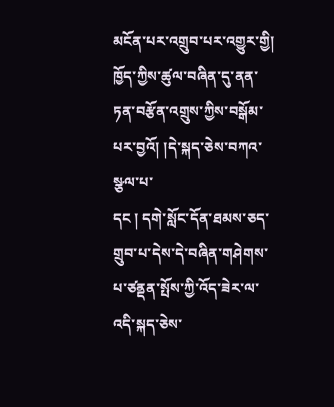མངོན་པར་འགྲུབ་པར་འགྱུར་གྱི། ཁྱོད་ཀྱིས་ཚུལ་བཞིན་དུ་ནན་ཏན་བརྩོན་འགྲུས་ཀྱིས་བསྒོམ་པར་བྱའོ། །དེ་སྐད་ཅེས་བཀའ་སྩལ་པ་
དང ། དགེ་སློང་དོན་ཐམས་ཅད་གྲུབ་པ་དེས་དེ་བཞིན་གཤེགས་པ་ཙནྡན་སྤོས་ཀྱི་འོད་ཟེར་ལ་འདི་སྐད་ཅེས་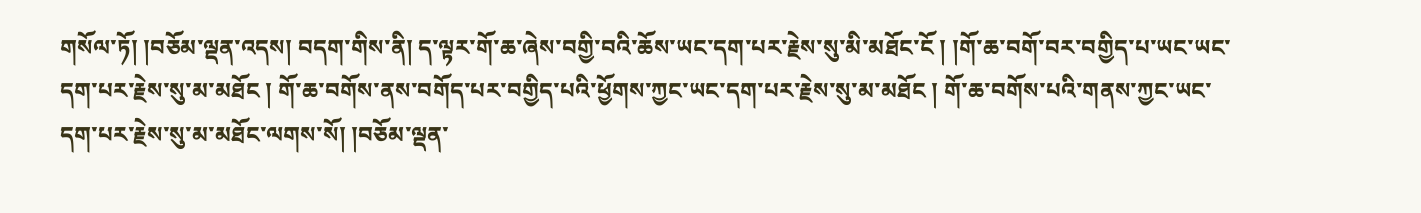གསོལ་ཏོ། །བཅོམ་ལྡན་འདས། བདག་གིས་ནི། ད་ལྟར་གོ་ཆ་ཞེས་བགྱི་བའི་ཆོས་ཡང་དག་པར་རྗེས་སུ་མི་མཐོང་ངོ ། །གོ་ཆ་བགོ་བར་བགྱིད་པ་ཡང་ཡང་དག་པར་རྗེས་སུ་མ་མཐོང ། གོ་ཆ་བགོས་ནས་བགོད་པར་བགྱིད་པའི་ཕྱོགས་ཀྱང་ཡང་དག་པར་རྗེས་སུ་མ་མཐོང ། གོ་ཆ་བགོས་པའི་གནས་ཀྱང་ཡང་དག་པར་རྗེས་སུ་མ་མཐོང་ལགས་སོ། །བཅོམ་ལྡན་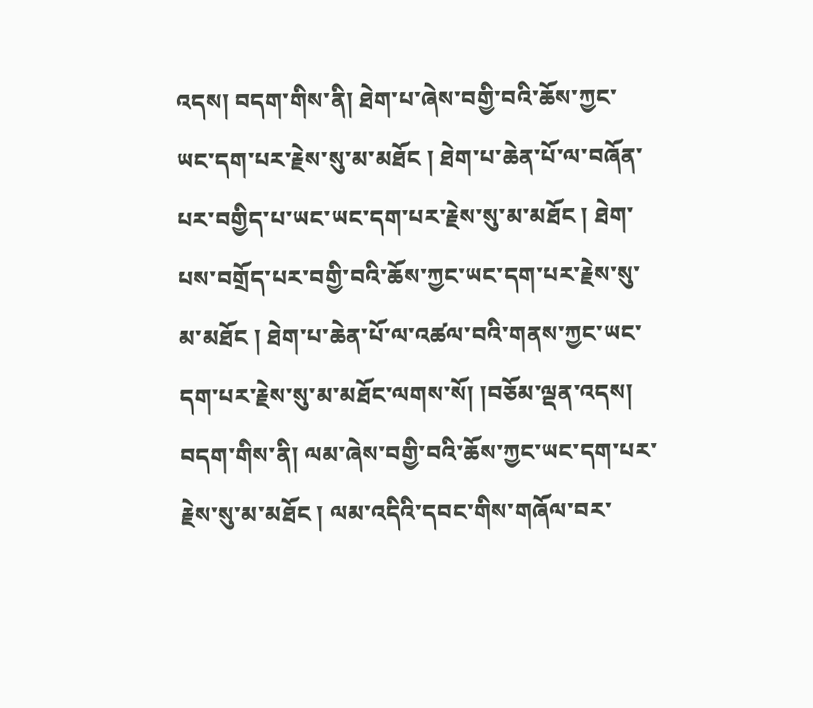འདས། བདག་གིས་ནི། ཐེག་པ་ཞེས་བགྱི་བའི་ཆོས་ཀྱང་ཡང་དག་པར་རྗེས་སུ་མ་མཐོང ། ཐེག་པ་ཆེན་པོ་ལ་བཞོན་པར་བགྱིད་པ་ཡང་ཡང་དག་པར་རྗེས་སུ་མ་མཐོང ། ཐེག་པས་བགྲོད་པར་བགྱི་བའི་ཆོས་ཀྱང་ཡང་དག་པར་རྗེས་སུ་མ་མཐོང ། ཐེག་པ་ཆེན་པོ་ལ་འཚལ་བའི་གནས་ཀྱང་ཡང་དག་པར་རྗེས་སུ་མ་མཐོང་ལགས་སོ། །བཅོམ་ལྡན་འདས། བདག་གིས་ནི། ལམ་ཞེས་བགྱི་བའི་ཆོས་ཀྱང་ཡང་དག་པར་རྗེས་སུ་མ་མཐོང ། ལམ་འདིའི་དབང་གིས་གཞོལ་བར་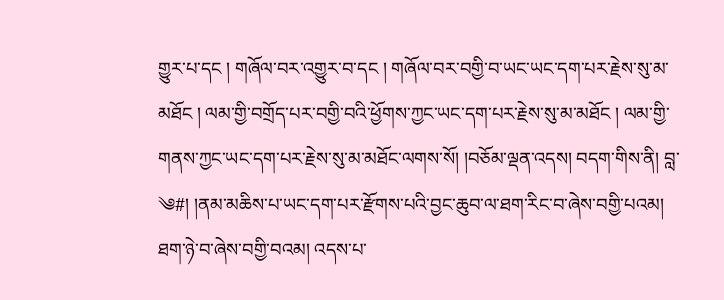གྱུར་པ་དང ། གཞོལ་བར་འགྱུར་བ་དང ། གཞོལ་བར་བགྱི་བ་ཡང་ཡང་དག་པར་རྗེས་སུ་མ་མཐོང ། ལམ་གྱི་བགྲོད་པར་བགྱི་བའི་ཕྱོགས་ཀྱང་ཡང་དག་པར་རྗེས་སུ་མ་མཐོང ། ལམ་གྱི་གནས་ཀྱང་ཡང་དག་པར་རྗེས་སུ་མ་མཐོང་ལགས་སོ། །བཅོམ་ལྡན་འདས། བདག་གིས་ནི། བླ་
༄#། །ནམ་མཆིས་པ་ཡང་དག་པར་རྫོགས་པའི་བྱང་ཆུབ་ལ་ཐག་རིང་བ་ཞེས་བགྱི་པའམ། ཐག་ཉེ་བ་ཞེས་བགྱི་བའམ། འདས་པ་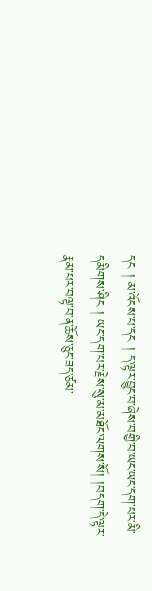དང ། མ་འོངས་པ་དང ། ད་ལྟར་བྱུང་བ་ཞེས་བགྱི་བ་ཡང་ཡང་དག་པར་མི་དམིགས་ཤིང ། ཡང་དག་པར་རྗེས་སུ་མ་མཐོང་ལགས་སོ། །བདག་དེ་ལྟར་རྣམ་པར་བལྟ་བ་ན་ཆོས་ཅུང་ཟད་ཙམ་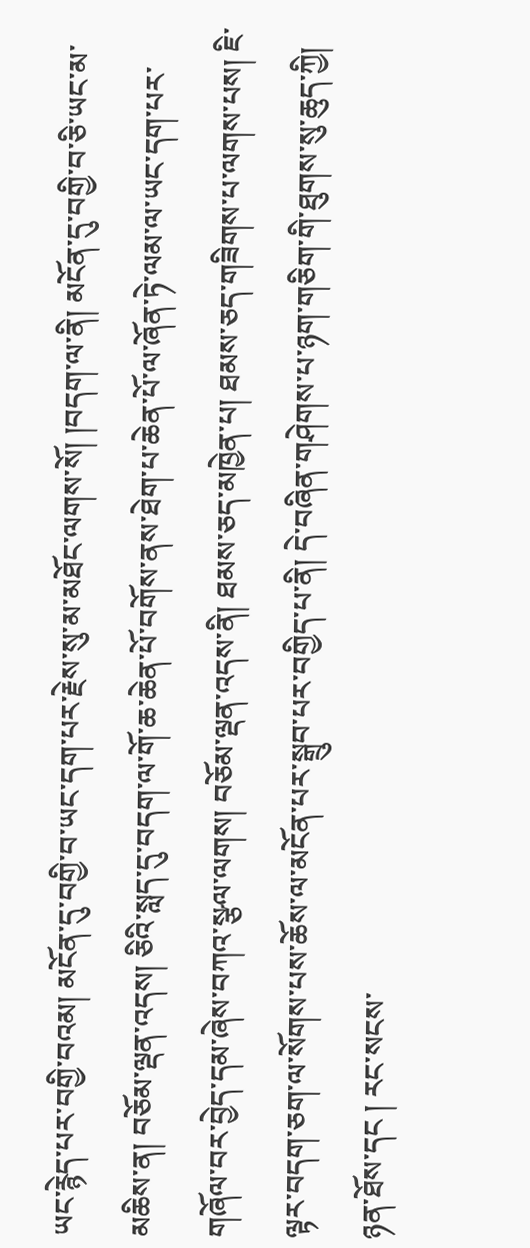ཡང་རྙེད་པར་བགྱི་བའམ། མངོན་དུ་བགྱི་བ་ཡང་དག་པར་རྗེས་སུ་མ་མཐོང་ལགས་སོ། །བདག་ལ་ནི། མངོན་དུ་བགྱི་བ་ཅི་ཡང་མ་མཆིས་ན། བཅོམ་ལྡན་འདས། ཅིའི་སླད་དུ་བདག་ལ་གོ་ཆ་ཆེན་པོ་བགོས་ནས་ཐེག་པ་ཆེན་པོ་ལ་ཞོན་ཏེ་ལམ་ལ་ཡང་དག་པར་གཞོལ་བར་བྱེད་དམ་ཞེས་བཀའ་སྩལ་ལགས། བཅོམ་ལྡན་འདས་ནི། ཐམས་ཅད་མཁྱེན་པ། ཐམས་ཅད་གཟིགས་པ་ལགས་པས། ཇི་ལྟར་བདག་ཅག་ལ་སོགས་པས་ཆོས་ལ་མངོན་པར་སྒྲུབ་པར་བགྱིད་པ་ནི། དེ་བཞིན་གཤེགས་པ་ཉག་གཅིག་གི་ཐུགས་སུ་ཆུད་ཀྱི། ཉན་ཐོས་དང ། རང་སངས་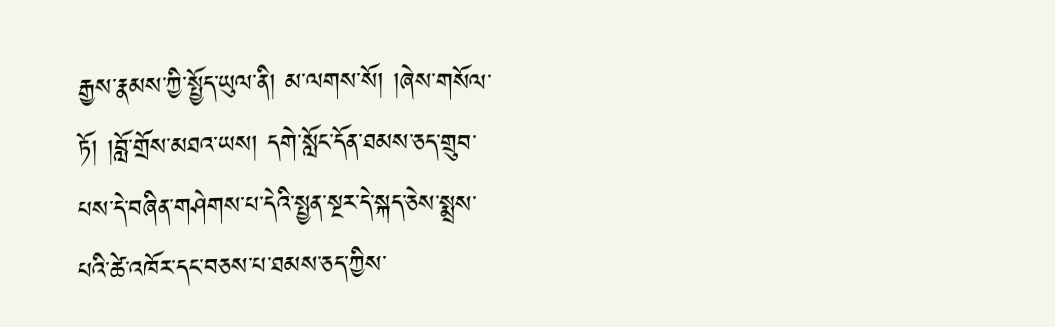རྒྱས་རྣམས་ཀྱི་སྤྱོད་ཡུལ་ནི། མ་ལགས་སོ། །ཞེས་གསོལ་ཏོ། །བློ་གྲོས་མཐའ་ཡས། དགེ་སློང་དོན་ཐམས་ཅད་གྲུབ་པས་དེ་བཞིན་གཤེགས་པ་དེའི་སྤྱན་སྔར་དེ་སྐད་ཅེས་སྨྲས་པའི་ཚེ་འཁོར་དང་བཅས་པ་ཐམས་ཅད་ཀྱིས་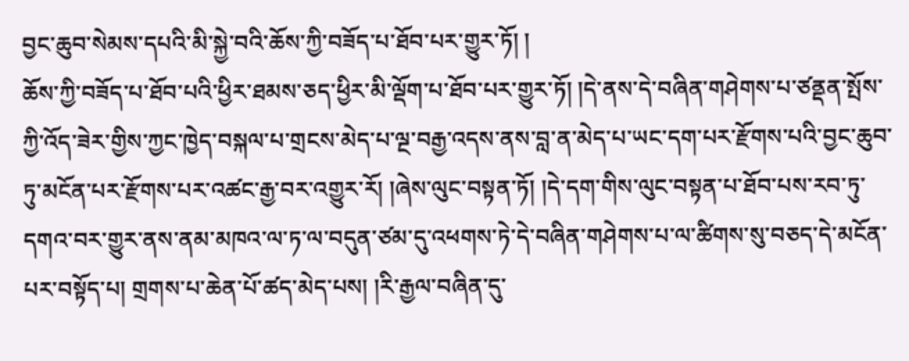བྱང་ཆུབ་སེམས་དཔའི་མི་སྐྱེ་བའི་ཆོས་ཀྱི་བཟོད་པ་ཐོབ་པར་གྱུར་ཏོ། །
ཆོས་ཀྱི་བཟོད་པ་ཐོབ་པའི་ཕྱིར་ཐམས་ཅད་ཕྱིར་མི་ལྡོག་པ་ཐོབ་པར་གྱུར་ཏོ། །དེ་ནས་དེ་བཞིན་གཤེགས་པ་ཙནྡན་སྤོས་ཀྱི་འོད་ཟེར་གྱིས་ཀྱང་ཁྱེད་བསྐལ་པ་གྲངས་མེད་པ་ལྔ་བརྒྱ་འདས་ནས་བླ་ན་མེད་པ་ཡང་དག་པར་རྫོགས་པའི་བྱང་ཆུབ་ཏུ་མངོན་པར་རྫོགས་པར་འཚང་རྒྱ་བར་འགྱུར་རོ། །ཞེས་ལུང་བསྟན་ཏོ། །དེ་དག་གིས་ལུང་བསྟན་པ་ཐོབ་པས་རབ་ཏུ་དགའ་བར་གྱུར་ནས་ནམ་མཁའ་ལ་ཏ་ལ་བདུན་ཙམ་དུ་འཕགས་ཏེ་དེ་བཞིན་གཤེགས་པ་ལ་ཚིགས་སུ་བཅད་དེ་མངོན་པར་བསྟོད་པ། གྲགས་པ་ཆེན་པོ་ཚད་མེད་པས། །རི་རྒྱལ་བཞིན་དུ་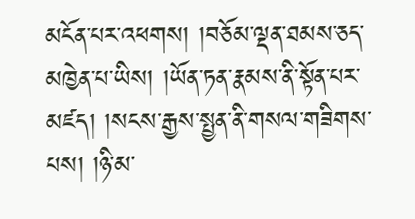མངོན་པར་འཕགས། །བཅོམ་ལྡན་ཐམས་ཅད་མཁྱེན་པ་ཡིས། །ཡོན་ཏན་རྣམས་ནི་སྟོན་པར་མཛད། །སངས་རྒྱས་སྤྱན་ནི་གསལ་གཟིགས་པས། །ཉི་མ་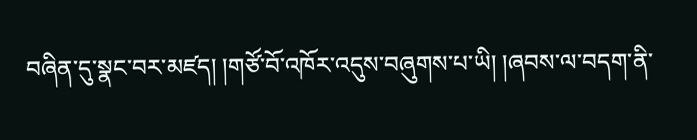བཞིན་དུ་སྣང་བར་མཛད། །གཙོ་བོ་འཁོར་འདུས་བཞུགས་པ་ཡི། །ཞབས་ལ་བདག་ནི་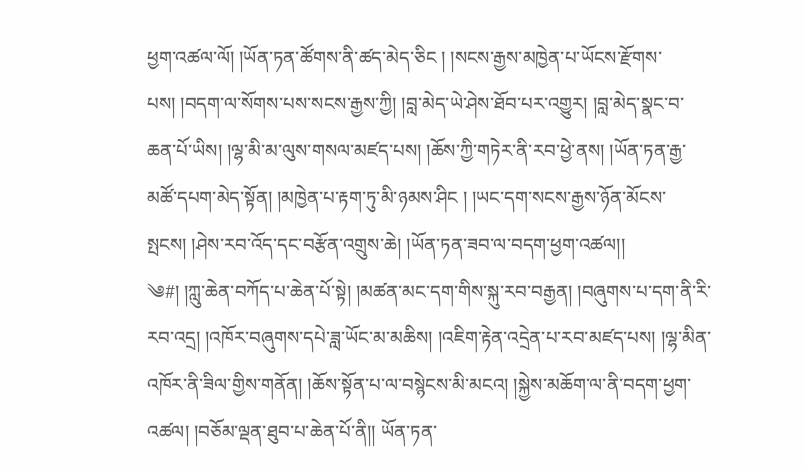ཕྱག་འཚལ་ལོ། །ཡོན་ཏན་ཚོགས་ནི་ཚད་མེད་ཅིང ། །སངས་རྒྱས་མཁྱེན་པ་ཡོངས་རྫོགས་པས། །བདག་ལ་སོགས་པས་སངས་རྒྱས་ཀྱི། །བླ་མེད་ཡེ་ཤེས་ཐོབ་པར་འགྱུར། །བླ་མེད་སྣང་བ་ཆན་པོ་ཡིས། །ལྷ་མི་མ་ལུས་གསལ་མཛད་པས། །ཆོས་ཀྱི་གཏེར་ནི་རབ་ཕྱེ་ནས། །ཡོན་ཏན་རྒྱ་མཚོ་དཔག་མེད་སྟོན། །མཁྱེན་པ་རྟག་ཏུ་མི་ཉམས་ཤིང ། །ཡང་དག་སངས་རྒྱས་ཉོན་མོངས་སྤངས། །ཤེས་རབ་འོད་དང་བརྩོན་འགྲུས་ཆེ། །ཡོན་ཏན་ཟབ་ལ་བདག་ཕྱག་འཚལ།།
༄#། །ཀླུ་ཆེན་བཀོད་པ་ཆེན་པོ་སྟེ། །མཚན་མང་དག་གིས་སྐུ་རབ་བརྒྱན། །བཞུགས་པ་དག་ནི་རི་རབ་འདྲ། །འཁོར་བཞུགས་དཔེ་ཟླ་ཡོང་མ་མཆིས། །འཇིག་རྟེན་འདྲེན་པ་རབ་མཛད་པས། །ལྷ་མིན་འཁོར་ནི་ཟིལ་གྱིས་གནོན། །ཆོས་སྟོན་པ་ལ་བསྙེངས་མི་མངའ། །སྐྱེས་མཆོག་ལ་ནི་བདག་ཕྱག་འཚལ། །བཅོམ་ལྡན་ཐུབ་པ་ཆེན་པོ་ནི།། ཡོན་ཏན་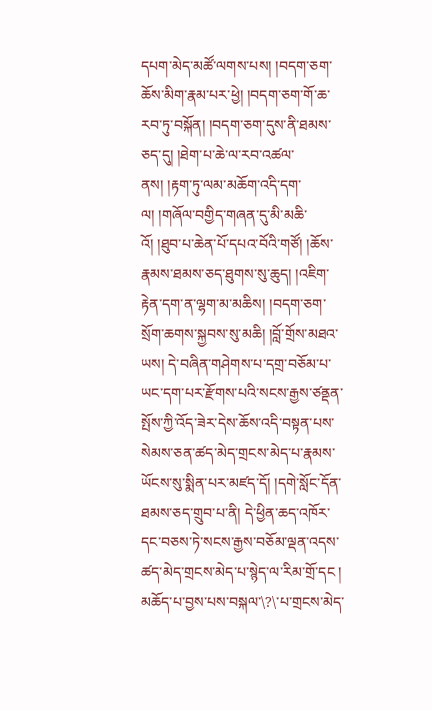དཔག་མེད་མཚོ་ལགས་པས། །བདག་ཅག་ཆོས་མིག་རྣམ་པར་ཕྱེ། །བདག་ཅག་གོ་ཆ་རབ་ཏུ་བསྐོན། །བདག་ཅག་དུས་ནི་ཐམས་ཅད་དུ། །ཐེག་པ་ཆེ་ལ་རབ་འཚལ་ནས། །རྟག་ཏུ་ལམ་མཆོག་འདི་དག་ལ། །གཞོལ་བགྱིད་གཞན་དུ་མི་མཆི་འོ། །ཐུབ་པ་ཆེན་པོ་དཔའ་བོའི་གཙོ། །ཆོས་རྣམས་ཐམས་ཅད་ཐུགས་སུ་ཆུད། །འཇིག་རྟེན་དག་ན་ལྷག་མ་མཆིས། །བདག་ཅག་སྲོག་ཆགས་སྐྱབས་སུ་མཆི། །བློ་གྲོས་མཐའ་ཡས། དེ་བཞིན་གཤེགས་པ་དགྲ་བཅོམ་པ་ཡང་དག་པར་རྫོགས་པའི་སངས་རྒྱས་ཙནྡན་སྤོས་ཀྱི་འོད་ཟེར་དེས་ཆོས་འདི་བསྟན་པས་སེམས་ཅན་ཚད་མེད་གྲངས་མེད་པ་རྣམས་ཡོངས་སུ་སྨིན་པར་མཛད་དོ། །དགེ་སློང་དོན་ཐམས་ཅད་གྲུབ་པ་ནི། དེ་ཕྱིན་ཆད་འཁོར་དང་བཅས་ཏེ་སངས་རྒྱས་བཅོམ་ལྡན་འདས་ཚད་མེད་གྲངས་མེད་པ་སྙེད་ལ་རིམ་གྲོ་དང ། མཆོད་པ་བྱས་པས་བསྐལ་\?\་པ་གྲངས་མེད་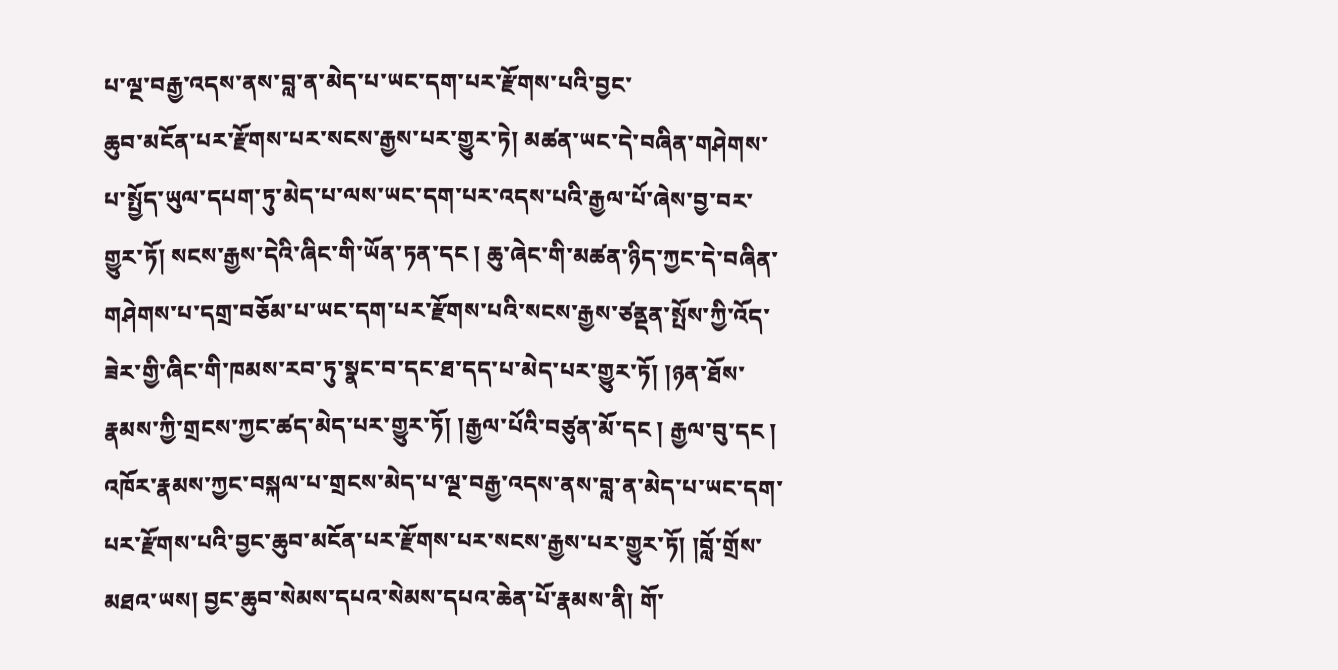པ་ལྔ་བརྒྱ་འདས་ནས་བླ་ན་མེད་པ་ཡང་དག་པར་རྫོགས་པའི་བྱང་
ཆུབ་མངོན་པར་རྫོགས་པར་སངས་རྒྱས་པར་གྱུར་ཏེ། མཚན་ཡང་དེ་བཞིན་གཤེགས་པ་སྤྱོད་ཡུལ་དཔག་ཏུ་མེད་པ་ལས་ཡང་དག་པར་འདས་པའི་རྒྱལ་པོ་ཞེས་བྱ་བར་གྱུར་ཏོ། སངས་རྒྱས་དེའི་ཞིང་གི་ཡོན་ཏན་དང ། ཆུ་ཞེང་གི་མཚན་ཉིད་ཀྱང་དེ་བཞིན་གཤེགས་པ་དགྲ་བཅོམ་པ་ཡང་དག་པར་རྫོགས་པའི་སངས་རྒྱས་ཙནྡན་སྤོས་ཀྱི་འོད་ཟེར་གྱི་ཞིང་གི་ཁམས་རབ་ཏུ་སྣང་བ་དང་ཐ་དད་པ་མེད་པར་གྱུར་ཏོ། །ཉན་ཐོས་རྣམས་ཀྱི་གྲངས་ཀྱང་ཚད་མེད་པར་གྱུར་ཏོ། །རྒྱལ་པོའི་བཙུན་མོ་དང ། རྒྱལ་བུ་དང ། འཁོར་རྣམས་ཀྱང་བསྐལ་པ་གྲངས་མེད་པ་ལྔ་བརྒྱ་འདས་ནས་བླ་ན་མེད་པ་ཡང་དག་པར་རྫོགས་པའི་བྱང་ཆུབ་མངོན་པར་རྫོགས་པར་སངས་རྒྱས་པར་གྱུར་ཏོ། །བློ་གྲོས་མཐའ་ཡས། བྱང་ཆུབ་སེམས་དཔའ་སེམས་དཔའ་ཆེན་པོ་རྣམས་ནི། གོ་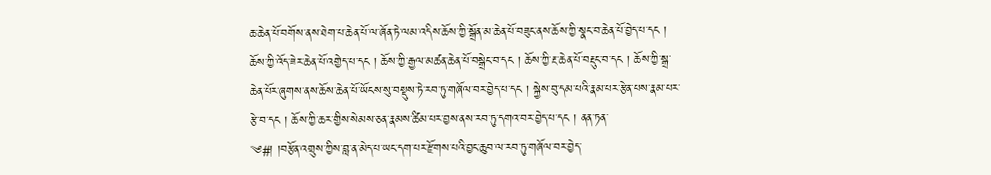ཆ་ཆེན་པོ་བགོས་ནས་ཐེག་པ་ཆེན་པོ་ལ་ཞོན་ཏེ་ལམ་འདིས་ཆོས་ཀྱི་སྒྲོན་མ་ཆེན་པོ་བཟུང་ནས་ཆོས་ཀྱི་སྣང་བ་ཆེན་པོ་བྱེད་པ་དང ། ཆོས་ཀྱི་འོད་ཟེར་ཆེན་པོ་འགྱེད་པ་དང ། ཆོས་ཀྱི་རྒྱལ་མཚན་ཆེན་པོ་བསྒྲེང་བ་དང ། ཆོས་ཀྱི་རྔ་ཆེན་པོ་བརྡུང་བ་དང ། ཆོས་ཀྱི་སྒྲ་ཆེན་པོར་ཞུགས་ནས་ཆོས་ཆེན་པོ་ཡོངས་སུ་བསྡུས་ཏེ་རབ་ཏུ་གཞོལ་བར་བྱེད་པ་དང ། སྐྱེས་བུ་དམ་པའི་རྣམ་པར་རྩེན་པས་རྣམ་པར་རྩེ་བ་དང ། ཆོས་ཀྱི་ཆར་གྱིས་སེམས་ཅན་རྣམས་ཚིམ་པར་བྱས་ནས་རབ་ཏུ་དགའ་བར་བྱེད་པ་དང ། ནན་ཏན་
༄#། །བརྩོན་འགྲུས་ཀྱིས་བླ་ན་མེད་པ་ཡང་དག་པར་རྫོགས་པའི་བྱང་ཆུབ་ལ་རབ་ཏུ་གཞོལ་བར་བྱེད་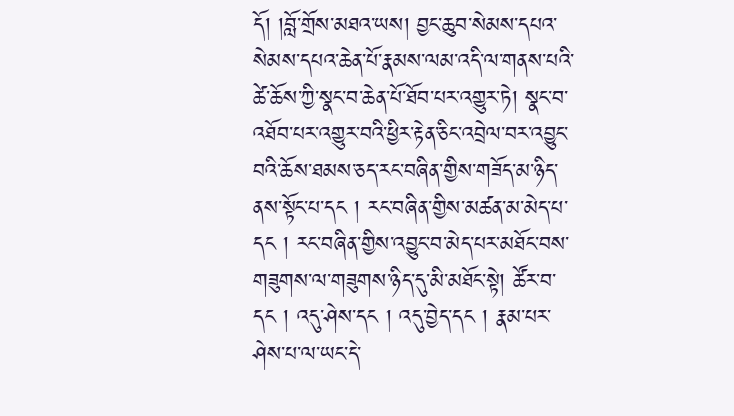དོ། །བློ་གྲོས་མཐའ་ཡས། བྱང་ཆུབ་སེམས་དཔའ་སེམས་དཔའ་ཆེན་པོ་རྣམས་ལམ་འདི་ལ་གནས་པའི་ཚེ་ཆོས་ཀྱི་སྣང་བ་ཆེན་པོ་ཐོབ་པར་འགྱུར་ཏེ། སྣང་བ་འཐོབ་པར་འགྱུར་བའི་ཕྱིར་རྟེན་ཅིང་འབྲེལ་བར་འབྱུང་བའི་ཆོས་ཐམས་ཅད་རང་བཞིན་གྱིས་གཟོད་མ་ཉིད་ནས་སྟོང་པ་དང ། རང་བཞིན་གྱིས་མཚན་མ་མེད་པ་དང ། རང་བཞིན་གྱིས་འབྱུང་བ་མེད་པར་མཐོང་བས་གཟུགས་ལ་གཟུགས་ཉིད་དུ་མི་མཐོང་སྟེ། ཚོར་བ་དང ། འདུ་ཤེས་དང ། འདུ་བྱེད་དང ། རྣམ་པར་ཤེས་པ་ལ་ཡང་དེ་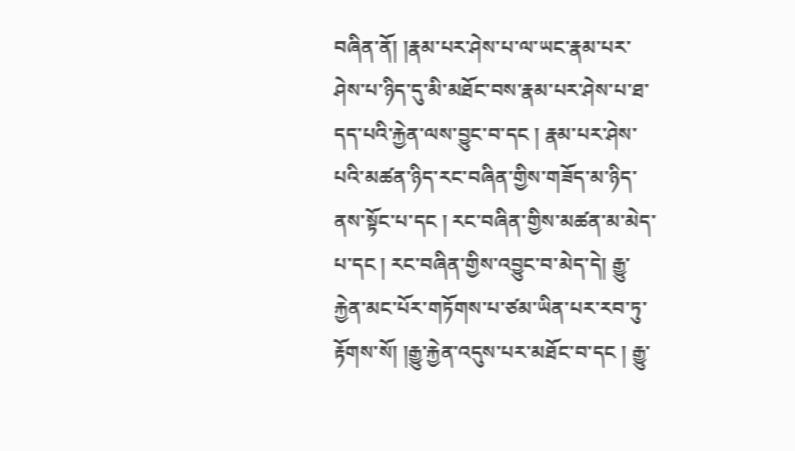བཞིན་ནོ། །རྣམ་པར་ཤེས་པ་ལ་ཡང་རྣམ་པར་ཤེས་པ་ཉིད་དུ་མི་མཐོང་བས་རྣམ་པར་ཤེས་པ་ཐ་དད་པའི་རྐྱེན་ལས་བྱུང་བ་དང ། རྣམ་པར་ཤེས་པའི་མཚན་ཉིད་རང་བཞིན་གྱིས་གཟོད་མ་ཉིད་ནས་སྟོང་པ་དང ། རང་བཞིན་གྱིས་མཚན་མ་མེད་པ་དང ། རང་བཞིན་གྱིས་འབྱུང་བ་མེད་དེ། རྒྱུ་རྐྱེན་མང་པོར་གཏོགས་པ་ཙམ་ཡིན་པར་རབ་ཏུ་རྟོགས་སོ། །རྒྱུ་རྐྱེན་འདུས་པར་མཐོང་བ་དང ། རྒྱུ་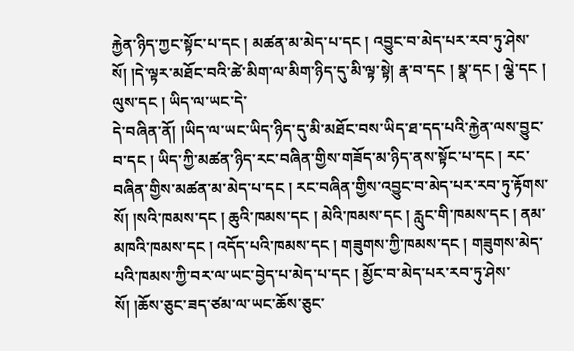རྐྱེན་ཉིད་ཀྱང་སྟོང་པ་དང ། མཚན་མ་མེད་པ་དང ། འབྱུང་བ་མེད་པར་རབ་ཏུ་ཤེས་སོ། །དེ་ལྟར་མཐོང་བའི་ཚེ་མིག་ལ་མིག་ཉིད་དུ་མི་ལྟ་སྟེ། རྣ་བ་དང ། སྣ་དང ། ལྕེ་དང ། ལུས་དང ། ཡིད་ལ་ཡང་དེ་
དེ་བཞིན་ནོ། །ཡིད་ལ་ཡང་ཡིད་ཉིད་དུ་མི་མཐོང་བས་ཡིད་ཐ་དད་པའི་རྐྱེན་ལས་བྱུང་བ་དང ། ཡིད་ཀྱི་མཚན་ཉིད་རང་བཞིན་གྱིས་གཟོད་མ་ཉིད་ནས་སྟོང་པ་དང ། རང་བཞིན་གྱིས་མཚན་མ་མེད་པ་དང ། རང་བཞིན་གྱིས་འབྱུང་བ་མེད་པར་རབ་ཏུ་རྟོགས་སོ། །སའི་ཁམས་དང ། ཆུའི་ཁམས་དང ། མེའི་ཁམས་དང ། རླུང་གི་ཁམས་དང ། ནམ་མཁའི་ཁམས་དང ། འདོད་པའི་ཁམས་དང ། གཟུགས་ཀྱི་ཁམས་དང ། གཟུགས་མེད་པའི་ཁམས་ཀྱི་བར་ལ་ཡང་བྱེད་པ་མེད་པ་དང ། མྱོང་བ་མེད་པར་རབ་ཏུ་ཤེས་སོ། །ཆོས་ཅུང་ཟད་ཙམ་ལ་ཡང་ཆོས་ཅུང་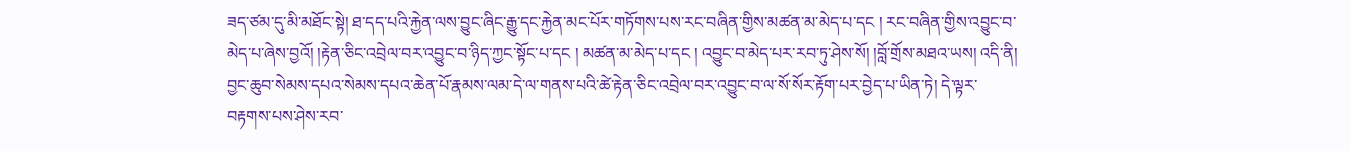ཟད་ཙམ་དུ་མི་མཐོང་སྟེ། ཐ་དད་པའི་རྐྱེན་ལས་བྱུང་ཞིང་རྒྱུ་དང་རྐྱེན་མང་པོར་གཏོགས་པས་རང་བཞིན་གྱིས་མཚན་མ་མེད་པ་དང ། རང་བཞིན་གྱིས་འབྱུང་བ་མེད་པ་ཞེས་བྱའོ། །རྟེན་ཅིང་འབྲེལ་བར་འབྱུང་བ་ཉིད་ཀྱང་སྟོང་པ་དང ། མཚན་མ་མེད་པ་དང ། འབྱུང་བ་མེད་པར་རབ་ཏུ་ཤེས་སོ། །བློ་གྲོས་མཐའ་ཡས། འདི་ནི། བྱང་ཆུབ་སེམས་དཔའ་སེམས་དཔའ་ཆེན་པོ་རྣམས་ལམ་དེ་ལ་གནས་པའི་ཚེ་རྟེན་ཅིང་འབྲེལ་བར་འབྱུང་བ་ལ་སོ་སོར་རྟོག་པར་བྱེད་པ་ཡིན་ཏེ། དེ་ལྟར་བརྟགས་པས་ཤེས་རབ་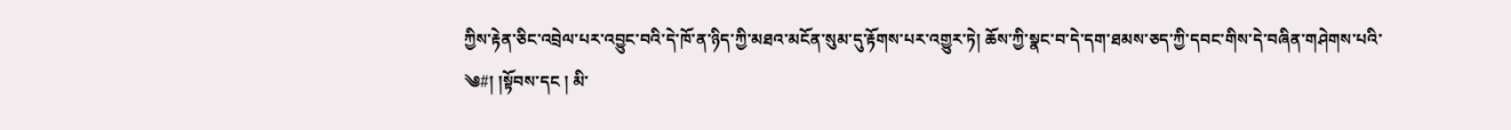ཀྱིས་རྟེན་ཅིང་འབྲེལ་པར་འབྱུང་བའི་དེ་ཁོ་ན་ཉིད་ཀྱི་མཐའ་མངོན་སུམ་དུ་རྟོགས་པར་འགྱུར་ཏེ། ཆོས་ཀྱི་སྣང་བ་དེ་དག་ཐམས་ཅད་ཀྱི་དབང་གིས་དེ་བཞིན་གཤེགས་པའི་
༄#། །སྟོབས་དང ། མི་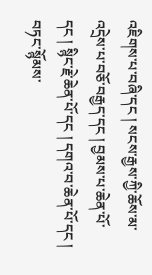འཇིགས་པ་བཞི་དང ། སངས་རྒྱས་ཀྱི་ཆོས་མ་འདྲེས་པ་བཅོ་བརྒྱད་དང ། བྱམས་པ་ཆེན་པོ་དང ། སྙིང་རྗེ་ཆེན་པོ་དང ། དགའ་བ་ཆེན་པོ་དང ། བཏང་སྙོམས་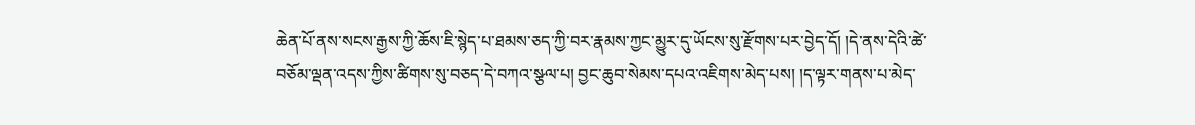ཆེན་པོ་ནས་སངས་རྒྱས་ཀྱི་ཆོས་ཇི་སྙེད་པ་ཐམས་ཅད་ཀྱི་བར་རྣམས་ཀྱང་མྱུར་དུ་ཡོངས་སུ་རྫོགས་པར་བྱེད་དོ། །དེ་ནས་དེའི་ཚེ་བཅོམ་ལྡན་འདས་ཀྱིས་ཚིགས་སུ་བཅད་དེ་བཀའ་སྩལ་པ། བྱང་ཆུབ་སེམས་དཔའ་འཇིགས་མེད་པས། །ད་ལྟར་གནས་པ་མེད་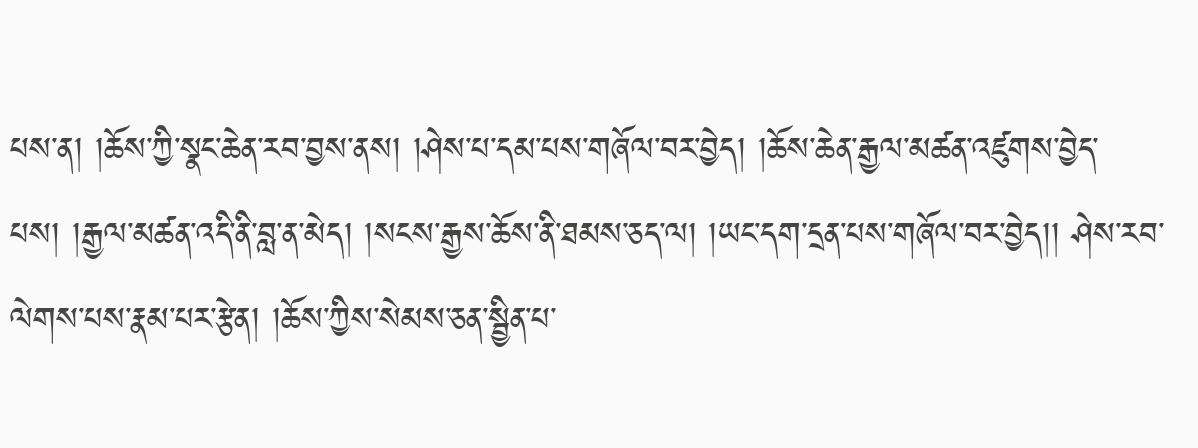པས་ན། །ཆོས་ཀྱི་སྣང་ཆེན་རབ་བྱས་ནས། །ཤེས་པ་དམ་པས་གཞོལ་བར་བྱེད། །ཆོས་ཆེན་རྒྱལ་མཚན་འཛུགས་བྱེད་པས། །རྒྱལ་མཚན་འདི་ནི་བླ་ན་མེད། །སངས་རྒྱས་ཆོས་ནི་ཐམས་ཅད་ལ། །ཡང་དག་དྲན་པས་གཞོལ་བར་བྱེད།། ཤེས་རབ་ལེགས་པས་རྣམ་པར་རྩེན། །ཆོས་ཀྱིས་སེམས་ཅན་སྦྱིན་པ་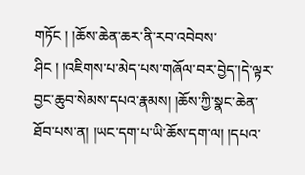གཏོང ། །ཆོས་ཆེན་ཆར་ནི་རབ་འབེབས་ཤིང ། །འཇིགས་པ་མེད་པས་གཞོལ་བར་བྱེད་།དེ་ལྟར་བྱང་ཆུབ་སེམས་དཔའ་རྣམས། །ཆོས་ཀྱི་སྣང་ཆེན་ཐོབ་པས་ན། །ཡང་དག་པ་ཡི་ཆོས་དག་ལ། །དཔའ་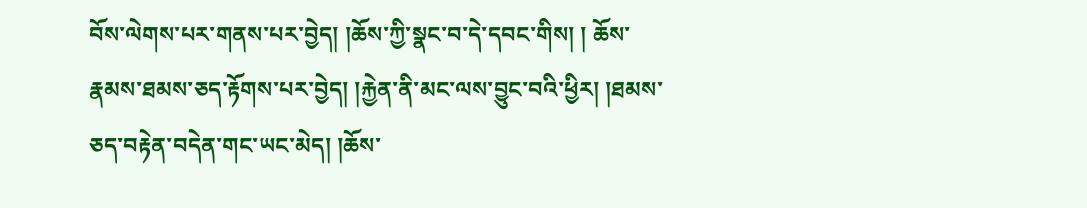བོས་ལེགས་པར་གནས་པར་བྱེད། །ཆོས་ཀྱི་སྣང་བ་དེ་དབང་གིས། ། ཆོས་རྣམས་ཐམས་ཅད་རྟོགས་པར་བྱེད། །རྐྱེན་ནི་མང་ལས་བྱུང་བའི་ཕྱིར། །ཐམས་ཅད་བརྟེན་བདེན་གང་ཡང་མེད། །ཆོས་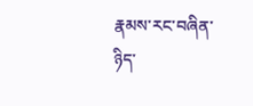རྣམས་རང་བཞིན་ཉིད་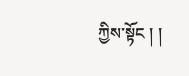ཀྱིས་སྟོང ། །